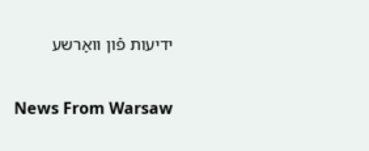ידיעות פֿון וואַרשע

News From Warsaw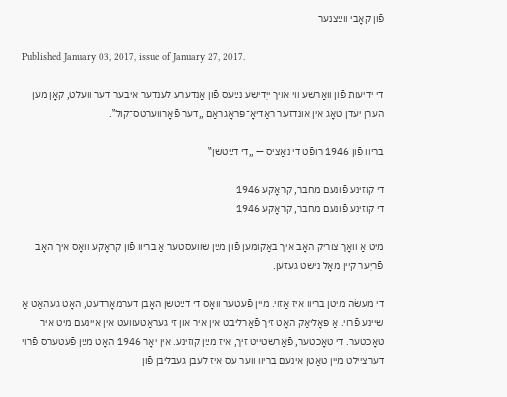פֿון קאָבי ווײַצנער

Published January 03, 2017, issue of January 27, 2017.

די ידיעות פֿון וואַרשע ווי אויך ייִדישע נײַעס פֿון אַנדערע לענדער איבער דער וועלט, קאָן מען הערן יעדן טאָג אין אונדזער ראַדיאָ־פּראָגראַם „דער פֿאָרווערטס־קול‟.

בריוו פֿון 1946 רופֿט די נאַציס — „די דײַטשן‟

די קוזינע פֿונעם מחבר, קראָקע 1946
די קוזינע פֿונעם מחבר, קראָקע 1946

מיט אַ וואָך צוריק האָב איך באַקומען פֿון מײַן שוועסטער אַ בריוו פֿון קראָקע וואָס איך האָב פֿריִער קיין מאָל נישט געזען.

די מעשׂה מיטן בריוו איז אַזוי. מיין פֿעטער וואָס די דײַטשן האָבן דערמאָרדעט, האָט געהאַט אַ שיינע פֿרוי. אַ פּאָליאַק האָט זיך פֿאַרליבט אין איר און זי געראַטעוועט אין איינעם מיט איר טאָכטער. די טאָכטער, פֿאַרשטייט זיך, איז מײַן קוזינע. אין יאָר 1946 האָט מײַן פֿעטערס פֿרוי דערציילט מיין טאַטן אינעם בריוו ווער עס איז לעבן געבליבן פֿון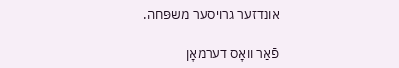אונדזער גרויסער משפּחה.

פֿאַר וואָס דערמאָן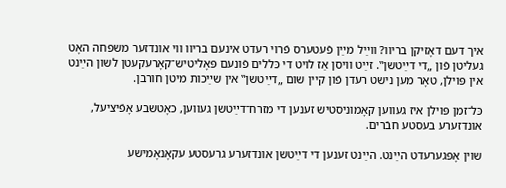איך דעם דאָזיקן בריוו? ווײַל מײַן פֿעטערס פֿרוי רעדט אינעם בריוו ווי אונדזער משפּחה האָט געליטן פֿון „די דײַטשן‟. זײַט וויסן אַז לויט די כּללים פֿונעם פּאָליטיש־קאָרעקעטן לשון הײַנט אין פּוילן, טאָר מען נישט רעדן פֿון קיין שום „דײַטשן‟ אין שײַכות מיטן חורבן.

כּל־זמן פּוילן איז געווען קאָמוניסטיש זענען די מזרח־דײַטשן געווען, כאָטשבע אָפֿיציעל, אונדזערע בעסטע חבֿרים.

שוין אָפּגערעדט הײַנט. הײַנט זענען די דײַטשן אונדזערע גרעסטע עקאָנאָמישע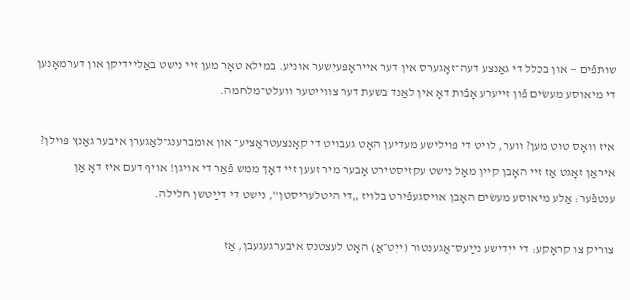שותּפֿים — און בכלל די גאַנצע דעה־זאָגערס אין דער אייראָפּעיִשער אוניע. במילא טאָר מען זיי נישט באַליידיקן און דערמאָנען די מיאוסע מעשׂים פֿון זייערע אָבֿות דאָ אין לאַנד בשעת דער צווייטער וועלט־מלחמה.

איז וואָס טוט מען? ווער, לויט די פּוילישע מעדיען האָט געבויט די קאָנצעטראַציע־ און אומברענג־לאַגערן איבער גאַנץ פּוילן? איראַן זאָגט אַז זיי האָבן קיין מאָל נישט עקזיסטירט אָבער מיר זעען זיי דאָך ממש פֿאַר די אויגן! אויף דעם איז דאָ אַן ענטפֿער: אַלע מיאוסע מעשׂים האָבן אויסגעפֿירט בלויז „די היטלעריסטן‟, נישט די דײַטשן חלילה.

צוריק צו קראָקע: די ייִדישע נײַעס־אַגענטור (ייִט״אַ) האָט לעצטנס איבערגעגעבן, אַז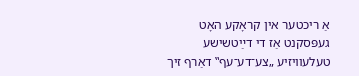אַ ריכטער אין קראָקע האָט געפּסקנט אַז די דײַטשישע טעלעוויזיע „צע־דע־עף‟ דאַרף זיך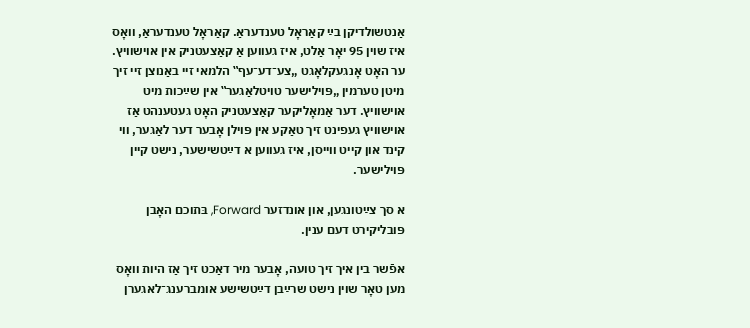אַנטשולדיקן בײַ קאַראָל טענדעראַ. קאַראָל טענדעראַ, וואָס איז שוין 95 יאָר אַלט, איז געווען אַ קאַצעטניק אין אוישוויץ. ער האָט אָנגעקלאָגט „צע־דע־עף‟ הלמאי זיי באַנוצן זיי זיך מיטן טערמין „פּוילישער טויטלאַגער‟ אין שײַכות מיט אוישוויץ. דער אַמאָליקער קאַצעטניק האָט געטענהט אַז אוישוויץ געפינט זיך טאַקע אין פּוילן אָבער דער לאַגער, ווי קינד און קייט ווייסן, איז געווען א דײַטשישער, נישט קיין פּוילישער.

א סך צײַטונגען, און אונדזער Forward, בּתוכם האָבן פּובליקירט דעם ענין.

אפֿשר בין איך זיך טועה, אָבער מיר דאַכט זיך אַז היות וואָס מען טאָר שוין נישט שרײַבן דײַטשישע אומברענג־לאגערן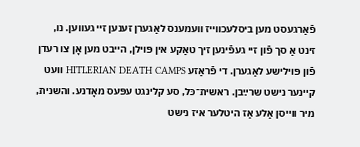פֿאַרגעסט מען ביסלעכווייז וועמענס לאַגערן זענען זיי געווען. נו, זינט אַ סך פֿון זיי געפֿינען זיך טאַקע אין פּוילן, הייבט מען אָן צו רעדן פֿון פּוילישע לאַגערן. די פֿראַזע HITLERIAN DEATH CAMPS וועט קיינער נישט שרײַבן. ראשית־כּל, סע קלינגט עפּעס מאָדנע. והשנית, מיר ווייסן אַלע אַז היטלער איז נישט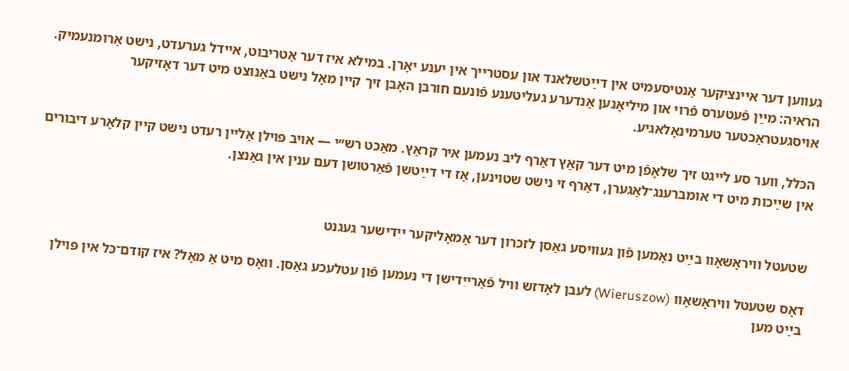געווען דער איינציקער אַנטיסעמיט אין דײַטשלאנד און עסטרייך אין יענע יאָרן. במילא איז דער אַטריבוט, איידל גערעדט, נישט אַרומנעמיק. הראיה: מײַן פֿעטערס פֿרוי און מיליאָנען אַנדערע געליטענע פֿונעם חורבן האָבן זיך קיין מאָל נישט באַנוצט מיט דער דאָזיקער אויסגעטראַכטער טערמינאָלאגיע.

הכּלל, ווער סע לייגט זיך שלאָפֿן מיט דער קאַץ דאַרף ליב נעמען איר קראַץ. מאַכט רש״י — אויב פּוילן אַליין רעדט נישט קיין קלאָרע דיבורים אין שײַכות מיט די אומברענג־לאַגערן, דאַרף זי נישט שטוינען, אַז די דײַטשן פֿאַרטושן דעם ענין אין גאַנצן.


שטעטל וויראָשאָוו בײַט נאָמען פֿון געוויסע גאַסן לזכּרון דער אַמאָליקער ייִדישער געגנט

דאָס שטעטל וויראָשאָוו (Wieruszow) לעבן לאָדזש וויל פֿאַרייִדישן די נעמען פֿון עטלעכע גאַסן. וואָס מיט אַ מאָל? איז קודם־כּל אין פּוילן בײַט מען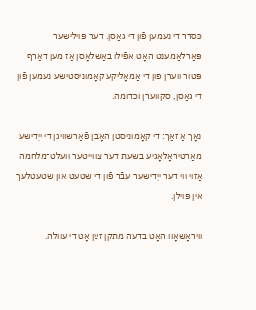כּסדר די נעמען פֿון די גאַסן. דער פּוילישער פּאַרלאַמענט האָט אפֿילו באַשלאָסן אַז מען דאַרף פּטור ווערן פון די אַמאָליקע קאָמוניסטישע נעמען פֿון די גאַסן, סקווערן וכדומה.

נאָך אַ זאַך: די קאָמוניסטן האָבן פֿאַרשוויגן די ייִדישע מאַרטיראָלאָגיע בשעת דער צווייטער וועלט־מלחמה אַזוי ווי דער ייִדישער עבֿר פֿון די שטעט און שטעטלעך אין פּוילן.

וויראָשאָוו האָט בדעה מתקן זײַן אָט די עוולה.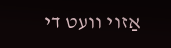אַזוי וועט די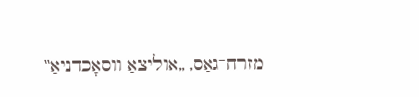מזרח־גאַס, „אוליצאַ ווסאָכדניאַ‟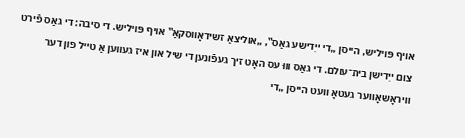אויף פּויליש, הייסן „די ייִדישע גאַס‟, „אוליצאַ זשידאָווסקאַ‟ אויף פּויליש. די סיבה: די גאַס פֿירט צום ייִדישן בית־עולם. די גאַס וווּ עס האָט זיך געפֿונען די שיל און איז געווען אַ טייל פון דער וויראָשאָווער געטאָ וועט הייסן „די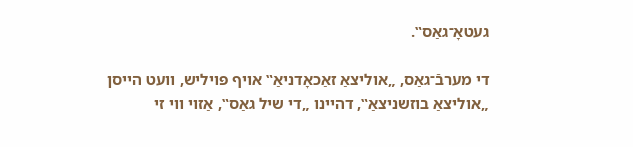געטאָ־גאַס‟.

די מערבֿ־גאַס, „אוליצאַ זאַכאָדניאַ‟ אויף פּויליש, וועט הייסן „אוליצאַ בוזשניצאַ‟, דהיינו „די שיל גאַס‟, אַזוי ווי זי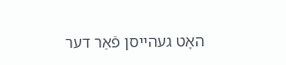האָט געהייסן פֿאַר דער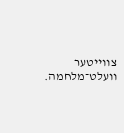צווייטער וועלט־מלחמה.